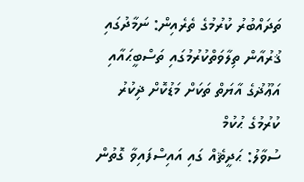ތަދައްބުރު ކުރުމުގެ ތެރެއިން: ނަމާދުގައި ޤުރުއާން ތިލާވަތްކުރުމުގައި ތަސްބީޙައާއި އަޢޫޛުގެ އާޔަތް ތަކަށް މަޑުކޮށް ޛިކުރު ކުރުމުގެ ޙުކުމް
ސުވާލު: ޙަދީޘެއް ގައި އައިސްފައިވާ ގޮތުން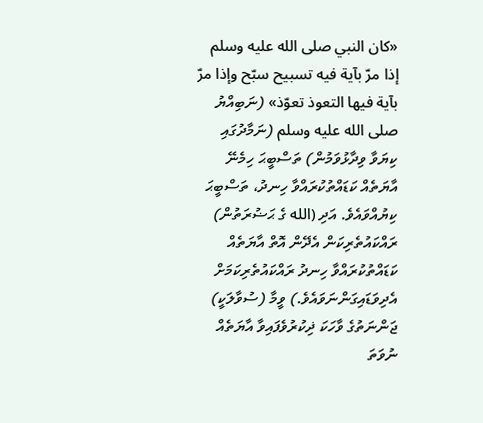«كان النبي صلى الله عليه وسلم إذا مرّ بآية فيه تسبيح سبّح وإذا مرّ بآية فيها التعوذ تعوّذ» (ނަބިއްޔު صلى الله عليه وسلم (ނަމާދުގައި ކިޔަވާ ވިދާޅުވަމުން) ތަސްބީޙަ ހިމެނޭ އާޔަތެއް ކަޑައްތުކުރައްވާ ހިނދު، ތަސްބީޙަ ކިޔުއްވައެވެ. އަދި (الله ގެ ޙަޟުރަތުން) ރައްކައުތެރިކަން އެދޭން އޮތް އާޔަތެއް ކަޑައްތުކުރައްވާ ހިނދު ރައްކައުތެރިކަމަށް އެދިވަޑައިގަންނަވައެވެ.) ވީމާ (ސުވާލަކީ) ޖަންނަތުގެ ވާހަކަ ޛިކުރުވެފައިވާ އާޔަތެއް ނުވަތަ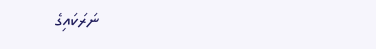ނަރަކައިގެ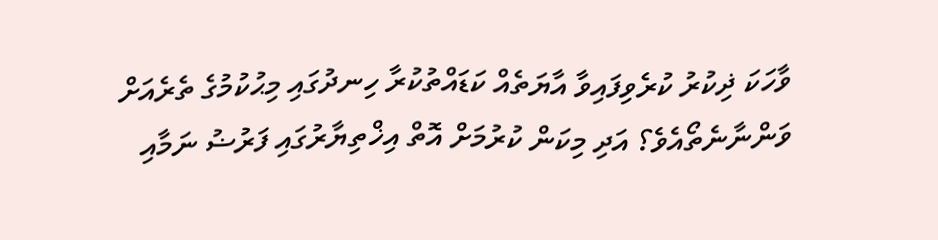ވާހަކަ ޛިކުރު ކުރެވިފައިވާ އާޔަތެއް ކަޑައްތުކުރާ ހިނދުގައި މިޙުކުމުގެ ތެރެއަށް ވަންނާނެތޯއެވެ؟ އަދި މިކަން ކުރުމަށް އޮތް އިޚްތިޔާރުގައި ފަރުޟު ނަމާއި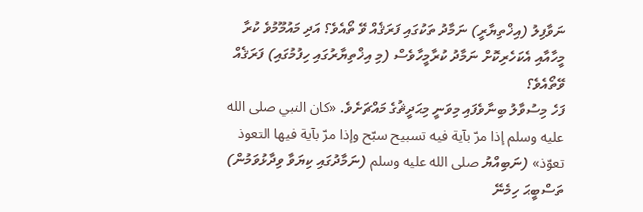ނަވާފިލު (އިޚްތިޔާރީ) ނަމާދު ތަކުގައި ފަރަޤެއް ވޭ ތޯއެވެ؟ އަދި މައުމޫމުވެ ކުރާ މީހާއާއި އެކަހެރިކޮށް ނަމާދު ކުރާމީހާވެސް (މި އިޚްތިޔާރުގައި ހިފުމުގައި) ފަރަޤެއް ވޭތޯއެވެ؟
ފަހެ މިސުވާލު ބިނާވެފައި މިވަނީ މިޙަދީޘުގެ މައްޗަށެވެ. «كان النبي صلى الله عليه وسلم إذا مرّ بآية فيه تسبيح سبّح وإذا مرّ بآية فيها التعوذ تعوّذ» (ނަބިއްޔު صلى الله عليه وسلم (ނަމާދުގައި ކިޔަވާ ވިދާޅުވަމުން) ތަސްބީޙަ ހިމެނޭ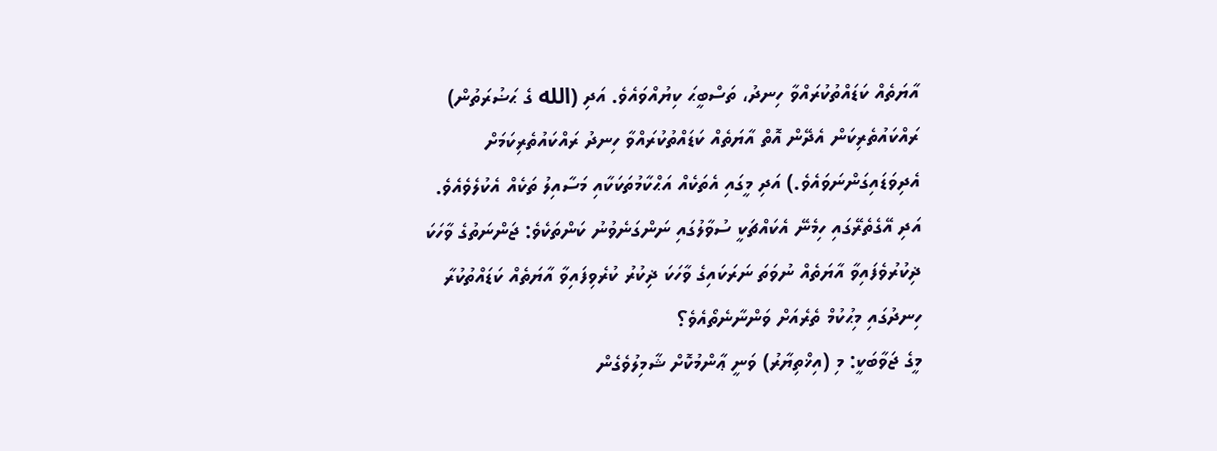އާޔަތެއް ކަޑައްތުކުރައްވާ ހިނދު، ތަސްބީޙަ ކިޔުއްވައެވެ. އަދި (الله ގެ ޙަޟުރަތުން) ރައްކައުތެރިކަން އެދޭން އޮތް އާޔަތެއް ކަޑައްތުކުރައްވާ ހިނދު ރައްކައުތެރިކަމަށް އެދިވަޑައިގަންނަވައެވެ.) އަދި މީގައި އެތަކެއް އަޙްކާމުތަކަކާއި މަސާއިލު ތަކެއް އެކުލެވެއެވެ. އަދި އޭގެތެރޭގައި ހިމެނޭ އެކައްޗަކީ ސުވާލުގައި ނަންގަނެވުނު ކަންތަކެވެ: ޖަންނަތުގެ ވާހަކަ ޛިކުރުވެފައިވާ އާޔަތެއް ނުވަތަ ނަރަކައިގެ ވާހަކަ ޛިކުރު ކުރެވިފައިވާ އާޔަތެއް ކަޑައްތުކުރާ ހިނދުގައި މިޙުކުމް ތެރެއަށް ވަންނާނެތޯއެވެ؟
މީގެ ޖަވާބަކީ: މި (އިޚްތިޔާރު) ވަނީ ޢާންމުކޮށް ޝާމިލުވެގެން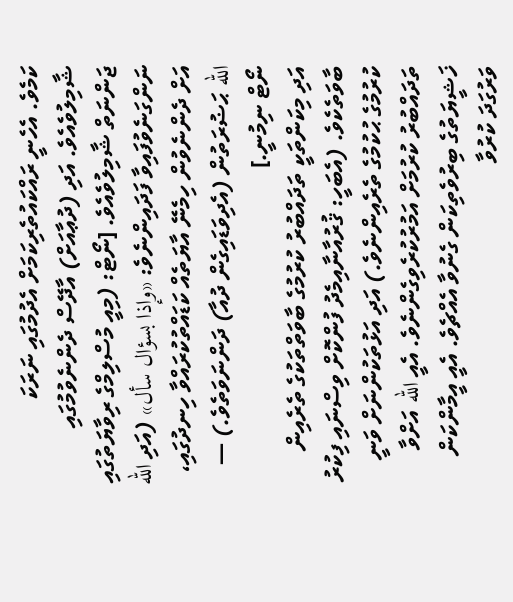ކަމެވެ. އެހެނީ ރައްކައުތެރިކަމަށް އެދުމުގައި ނަރަކަ ޝާމިލުވެއެވެ. އަދި (ދުޢާއަށް) އާދޭސް ދެންނެވުމުގައި ޖަންނަތް ޝާމިލުވެއެވެ. [ނޯޓް: (މިއީ މުސްލިމްގެ ރިވާޔަތުގައި ނަންގަނެވުފައިވާ ފަދައިންނެވެ: «وإذا بسؤال سأل» (އަދި الله އަށް ދެންނެވުން ހިމެނޭ އާޔަތެއް ކަޑައްތުކުރައްވާ ހިނދުގައި، الله ޙަޟުރަތުން (އެދިވަޑައިގެން ދުއާ) ދަންނަވަތެވެ.) — ނޯޓް ނިމުނީ.]
އަދި މިކަންތަކީ ތަދައްބުރު ކުރުމުގެ ބާވަތްތަކުގެ ތެރެއިން ބާވަތެކެވެ. (އެބަހީ: ޤުރުއާނާއިމެދު ފުންކޮށް ވިސްނައި ފިކުރު ކުރުމުގެ ޙުކުމުގެ ތެރެއިންނެވެ.) އަދި އަޅުތަކުންނަށް ވަނީ ތަދައްބުރު ކުރުމަށް އަމުރުކުރެވިގެންނެވެ. އެއީ الله އަށްވާ ޚަޝީޔަތުގެ ބިރުވެތިކަން ގެނުވާ އެއްޗެވެ. އެއީ އީމާންކަން ވަރުގަދަ ކުރުވާ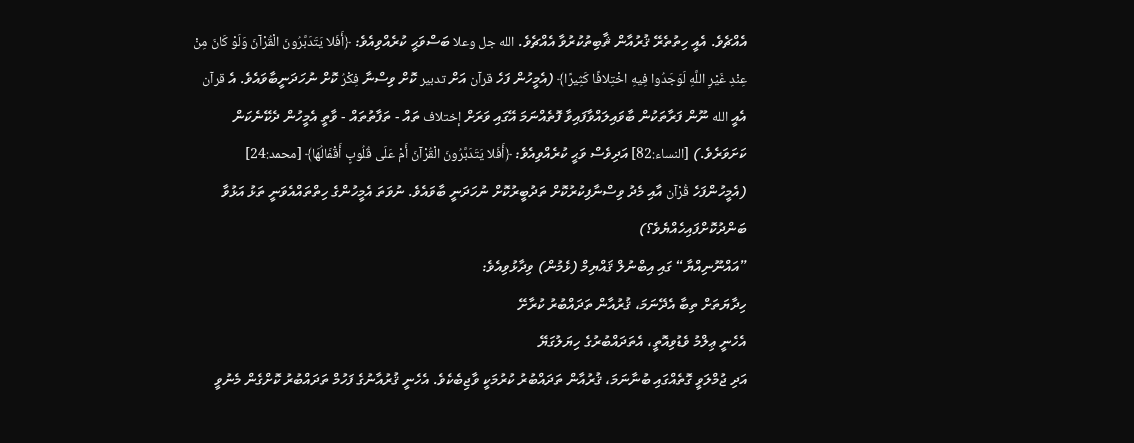އެއްޗެވެ. އެއީ ހިތުތެރޭ ޤުރުއާން ޘާބިތުކުރުވާ އެއްޗެވެ. الله جل وعلا ބަސްވަޙީ ކުރެއްވިއެވެ: ﴿أَفَلا يَتَدَبَّرُونَ الْقُرْآنَ وَلَوْ كَانَ مِنْ عِنْدِ غَيْرِ اللَّهِ لَوَجَدُوا فِيهِ اخْتِلافًا كَثِيرًا﴾ (އެމީހުން ފަހެ قرآن އަށް تدبير ކޮށް ވިސްނާ فِكْرُ ކޮށް ނުހަދަނީބާވައެވެ. އެ قرآن އެއީ الله ނޫން ފަރާތަކުން ބާވައިލައްވާފައިވާ ފޮތެއްނަމަ އޭގައި ވަރަށް إختلاف ތައް - ތަފާތުތައް - ވާތީ އެމީހުން ދެކޭނެކަން ކަށަވަރެވެ.) [النساء:82] އަދިވެސް ވަޙީ ކުރެއްވިއެވެ: ﴿أَفَلا يَتَدَبَّرُونَ الْقُرْآنَ أَمْ عَلَى قُلُوبٍ أَقْفَالُهَا﴾ [محمد:24] (އެމީހުންފަހެ قُرْآن އާއި މެދު ވިސްނާފިކުރުކޮށް ތަދުބީރުކޮށް ނުހަދަނީ ބާވައެވެ. ނުވަތަ އެމީހުންގެ ހިތްތައްއެވަނީ ތަޅު އަޅުވާ ބަންދުކޮށްފައިހެއްޔެވެ؟)
”އައްނޫނިއްޔާ“ ގައި އިބްނުލް ޤައްޔިމް (ޅެމުން) ވިދާޅުވިއެވެ:
ހިދާޔަތަށް ތިބާ އެދޭނަމަ، ޤުރުއާން ތަދައްބުރު ކުރާށޭ
އެހެނީ ޢިލްމު ވެޑުވިއޮތީ، އެތަދައްބުރުގެ ހިޔަލުގަޔޭ
އަދި ޖުމްލަވީ ގޮތެއްގައި ބުނާނަމަ، ޤުރުއާން ތަދައްބުރު ކުރުމަކީ ވާޖިބެކެވެ. އެހެނީ ޤުރުއާނުގެ ފަހުމް ތަދައްބުރު ކޮށްގެން މެނުވީ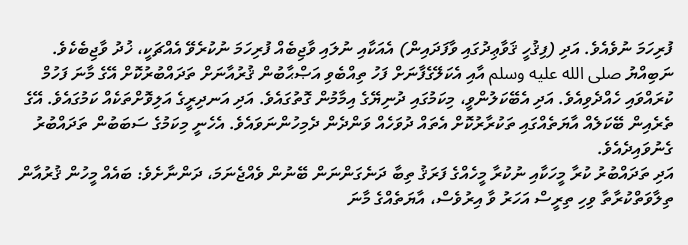ފުރިހަމަ ނުވެއެވެ. އަދި (ފިޤުހީ ޤަވާޢިދުގައި ވާފަދައިން) އެއަކާއި ނުލައި ވާޖިބެއް ފުރިހަމަ ނުކުރެވޭ އެއްޗަކީ، ޚުދު ވާޖިބެކެވެ. ނަބިއްޔު صلى الله عليه وسلم އާއި އެކަލޭގެފާނަށް ފަހު ތިއްބެވި އަޞްޙާބުން ޤުރުއާނަށް ތަދައްބުރުކޮށް އޭގެ މާނަ ފަހުމް ކުރައްވައި ހެއްދެވިއެވެ. އަދި އެބޭކަލުންވީ، މިކަމުގައި ދުނިޔޭގެ އިމާމުން ގޮތުގައެވެ. އަދި އަނދިރީގެ އަލިވޮށްތަކެއް ކަމުގައެވެ. އޭގެ ތެރެއިން ބޭކަލެއް އާޔަތެއްގައި ތަކުރާރުކޮށް އެތައް ދުވަހެއް ވަންދެން ދެމިހުންނަވައެވެ. އެހެނީ މިކަމުގެ ސަބަބުން ތަދައްބުރު ގެނުވައިދެއެވެ.
އަދި ތަދައްބުރު ކުރާ މީހަކާއި ނުކުރާ މީހެއްގެ ފަރަޤު ތިބާ ދަނެގަންނަން ބޭނުން ވެއްޖެނަމަ، ދަންނާށެވެ: ބައެއް މީހުން ޤުރުއާން ތިލާވަތްކުރާތާ ވިހި ތިރީސް އަހަރު ވާ އިރުވެސް، އާޔަތެއްގެ މާނަ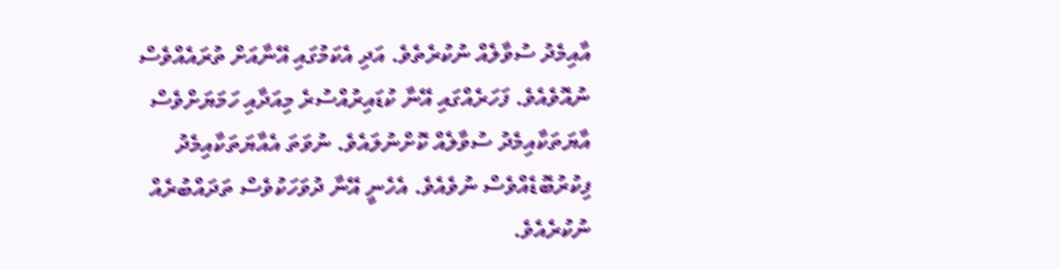އާއިމެދު ސުވާލެއް ނުކުރެތެވެ. އަދި އެކަމުގައި އޭނާއަށް ތުރައެއްވެސް ނުއޮވެއެވެ. ފަހަރެއްގައި އޭނާ ކުޑައިރުއްސުރެ މިއަދާއި ހަމަޔަށްވެސް އާޔަތަކާއިމެދު ސުވާލެއް ކޮށްނުލައެވެ. ނުވަތަ އެއާޔަތަކާއިމެދު ފިކުރުބޮޑެއްވެސް ނުވެއެވެ. އެހެނީ އޭނާ ދުވަހަކުވެސް ތަދައްބުރެއް ނުކުރެއެވެ.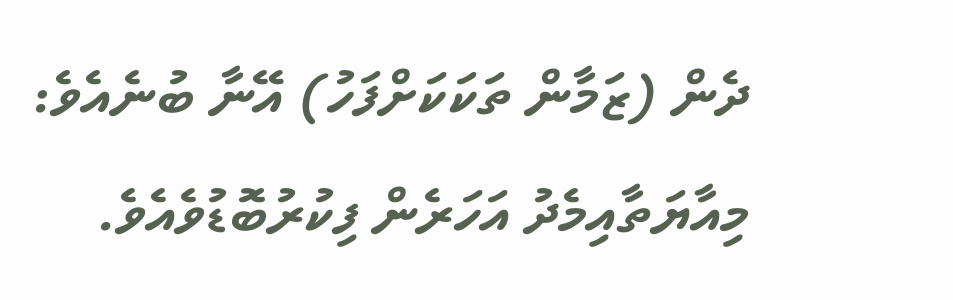ދެން (ޒަމާން ތަކަކަށްފަހު) އޭނާ ބުނެއެވެ: މިއާޔަތާއިމެދު އަހަރެން ފިކުރުބޮޑުވެއެވެ.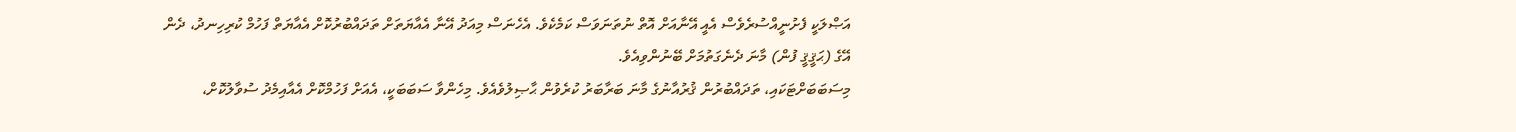އަޞްލަކީ ފެށުނީއްސުރެވެސް އެއީ އޭނާއަށް އޮތް ނުތަނަވަސް ކަމެކެވެ. އެހެނަސް މިއަދު އޭނާ އެއާޔަތަށް ތަދައްބުރުކޮށް އެއާޔަތް ފަހުމް ކުރިހިނދު، ދެން އޭގެ (ޙަޤީޤީ ފުން) މާނަ ދެނެގަތުމަށް ބޭނުންވިއެވެ.
މިސަބަބަށްޓަކައި، ތަދައްބުރުން ޤުރުއާނުގެ މާނަ ބަރާބަރު ކުރެވުން ޙާޞިލުވެއެވެ. މިހެންވާ ސަބަބަކީ، އެއަށް ފަހުމްކޮށް އެއާއިމެދު ސުވާލުކޮށް،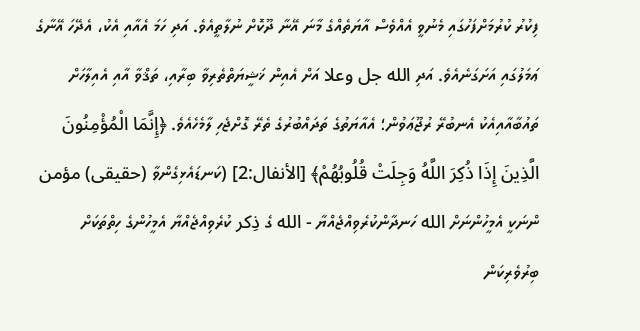ފިކުރު ކުރުމަށްފަހުގައި މެނުވީ އެއްވެސް އާޔަތެއްގެ މާނަ އޭނާ ދޫކޮށް ނުލާތީއެވެ. އަދި ހަމަ އެއާއި އެކު، އެދޭހަ އޭނާގެ ޢަމަލުގައި އަށަގަނެއެވެ. އަދި الله جل وعلا އަށް އެއިން ޚަޝީޔަތްތެރިވާ ބިރާއި، ތަޤްވާ އާއި އެއިލާހަށް ތައުބާއާއިއެކު އެނބުރޭ ރުޖޫޢަވުން؛ އެއާޔަތުގެ ތަދައްބުރުގެ ތެރޭ ގޮށްޖެހި ލާމެހެއެވެ. ﴿إِنَّمَا الْمُؤْمِنُونَ الَّذِينَ إِذَا ذُكِرَ اللَّهُ وَجِلَتْ قُلُوبُهُمْ﴾ [الأنفال:2] (ކަނޑައެޅިގެންވާ (حقيقى) مؤمن ންނަކީ އެމީހުންނަށް الله ހަނދާންކުރެވިއްޖެއްޔާ - الله ގެ ذِكر ކުރެވިއްޖެއްޔާ އެމީހުންގެ ހިތްތަކަށް ބިރުވެރިކަން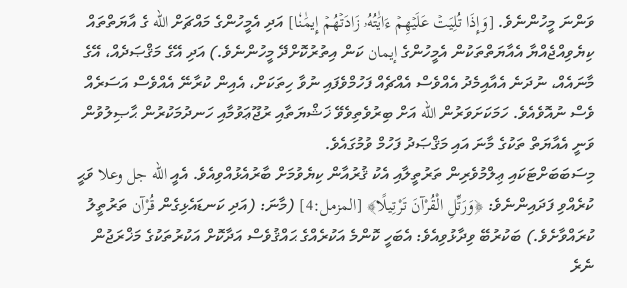ވަންނަ މީހުންނެވެ. [وَإِذَا تُلِيَتۡ عَلَيۡهِمۡ ءَايَٰتُهُۥ زَادَتۡهُمۡ إِيمَٰنٗا] އަދި އެމީހުންގެ މައްޗަށް الله ގެ އާޔަތްތައް ކިޔެވިއްޖެއްޔާ އެއާޔަތްތަކުން އެމީހުންގެ إيمان ކަން އިތުރުކޮށްދޭ މީހުންނެވެ.) އަދި އޭގެ މަޤްޞަދެއް، އޭގެ މާނައެއް، ނުދަނެ އެއާއިމެދު އެއްވެސް އެއްޗެއް ފަހުމްވެފައި ނުވާ ހިތަކަށް، އެއިން ކުރާނޭ އެއްވެސް އަސަރެއް ވެސް ނުއޮވެއެވެ. ހަމަކަށަވަރުން الله އަށް ބިރުވެތިވެވޭ ޚަޝްޔަތާއި ރުޖޫޢަވުމާއި ހަނދުމަކުރުން ޙާޞިލުވުން ވަނީ އެއާޔަތް ތަކުގެ މާނަ އައި މަޤްޞަދު ފަހުމް ވުމުގައެވެ.
މިސަބަބަށްޓަކައި ޢިލްމުވެރިން ތަރުތީލާއި އެކު ޤުރުއާން ކިޔެވުމަށް ބާރުއެޅުއްވިއެވެ. އެއީ الله جل وعلا ވަޙީ ކުރެއްވި ފަދައިންނެވެ: ﴿وَرَتِّلِ الْقُرْآنَ تَرْتِيلًا﴾ [المزمل:4] (މާނަ: (އަދި ކަނޑައެޅިގެން قُرْآن ތަރުތީލު ކުރައްވާށެވެ.) ބަކުރުބޭ ވިދާޅުވިއެވެ: އެބަހީ ކޮންމެ އަކުރެއްގެ ޙައްޤުވެސް އަދާކޮށް އަކުރުތަކުގެ މަޚްރަޖުން ނެރެ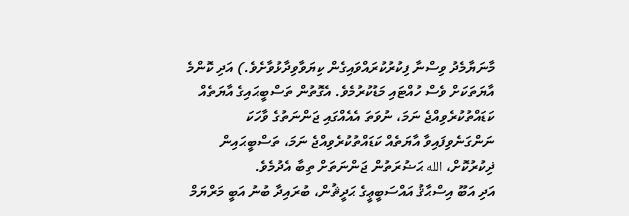މާނަޔާމެދު ވިސްނާ ފިކުރުކުރައްވައިގެން ކިޔަވާވިދާޅުވާށެވެ.) އަދި ކޮންމެ އާޔަތަކަށް ވެސް ހުއްޓައި މަޑުކުރުމެވެ. އެގޮތުން ތަސްބީޙައިގެ އާޔަތެއް ކަޑައްތުކުރެވިއްޖެ ނަމަ، ނުވަތަ އެއެއްގައި ޖަންނަތުގެ ވާހަކަ ނަންގަނެވިފައިވާ އާޔަތެއް ކަޑައްތުކުރެވިއްޖެ ނަމަ، ތަސްބީޙައިން ޛިކުރުކޮށް، الله ޙަޟުރަތުން ޖަންނަތަށް ތިބާ އެދުމެވެ.
އަދި އަބޫ އިސްޙާޤު އައްސަބީޢީގެ ޙަދީޘުން، ބުރައިދާ ބުނު އަބީ މަރްޔަމް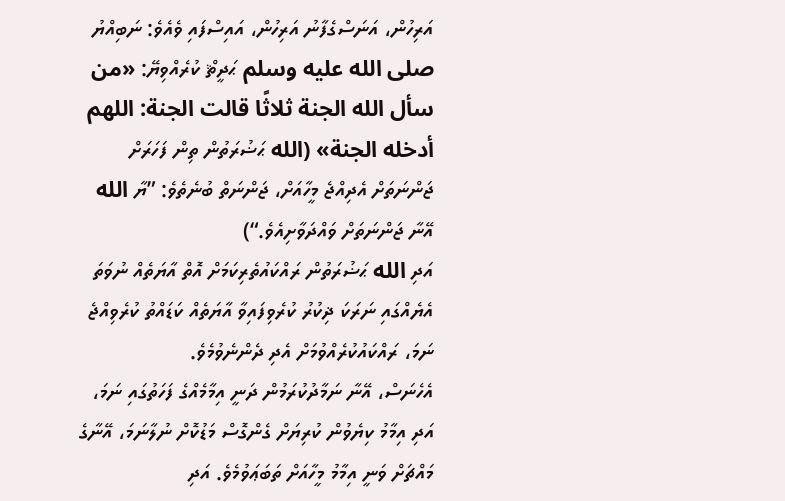އަރިހުން، އަނަސްގެފާނު އަރިހުން، އައިސްފައި ވެއެވެ: ނަބިއްޔު صلى الله عليه وسلم ޙަދީޘް ކުރެއްވިޔޭ: «من سأل الله الجنة ثلاثًا قالت الجنة: اللهم أدخله الجنة» (الله ޙަޟުރަތުން ތިން ފަހަރަށް ޖަންނަތަށް އެދިއްޖެ މީހާއަށް، ޖަންނަތް ބުނެތެވެ: ”ޔާ الله އޭނާ ޖަންނަތަށް ވައްދަވާށިއެވެ.“)
އަދި الله ޙަޟުރަތުން ރައްކައުތެރިކަމަށް އޮތް އާޔަތެއް ނުވަތަ އެޔެއްގައި ނަރަކަ ޛިކުރު ކުރެވިފައިވާ އާޔަތެއް ކަޑައްތު ކުރެވިއްޖެ ނަމަ، ރައްކައުކުރެއްވުމަށް އެދި ދެންނެވުމެވެ.
އެހެނަސް، އޭނާ ނަމާދުކުރަމުން ދަނީ އިމާމެއްގެ ފަހަތުގައި ނަމަ، އަދި އިމާމު ކިޔެވުން ކުރިޔަށް ގެންގޮސް މަޑުކޮށް ނުލާނަމަ، އޭނާގެ މައްޗަށް ވަނީ އިމާމު މީހާއަށް ތަބަޢަވުމެވެ. އަދި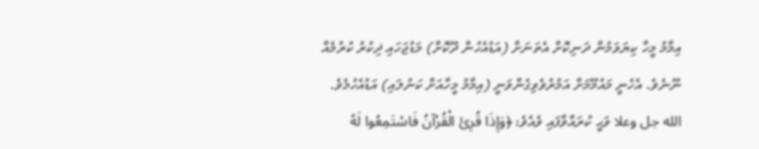އިމާމު މީހާ ކިޔަވަމުން ދަނިކޮށް އެތަނަށް (އަޑުއެހުން ދޫކޮށް) މަޑުޖަހައި ޛިކުރު ކުރުމެއް ނޫނެވެ. އެހެނީ މައުމޫމަށް އަމުރުވެވިގެންވަނީ (އިމާމު މީހާއަށް ކަނުލައި) އަޑުއެހުމެވެ. الله جل وعلا ވަޙީ ކުރައްވާފައި ވެއެވެ: ﴿وَإِذَا قُرِئَ الْقُرْآنُ فَاسْتَمِعُوا لَهُ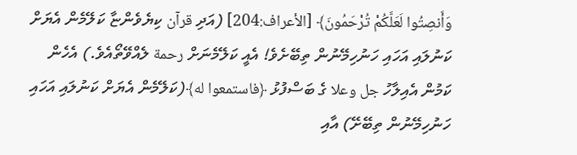وَأَنصِتُوا لَعَلَّكُمْ تُرْحَمُونَ﴾ [الأعراف:204] (އަދި قرآن ކިޔެވެންޏާ ކަލޭމެން އެޔަށް ކަނުލައި އަހައި ހަނުހިމޭނުން ތިބޭށެވެ! އެއީ ކަލޭމެނަށް رحمة ލެއްވޭތޯއެވެ.) އެހެން ކަމުން އެއިލާހު جل وعلا ގެ ބަސްފުޅު ﴿فاستمعوا له﴾(ކަލޭމެން އެޔަށް ކަނުލައި އަހައި ހަނުހިމޭނުން ތިބޭށޭ) އާއި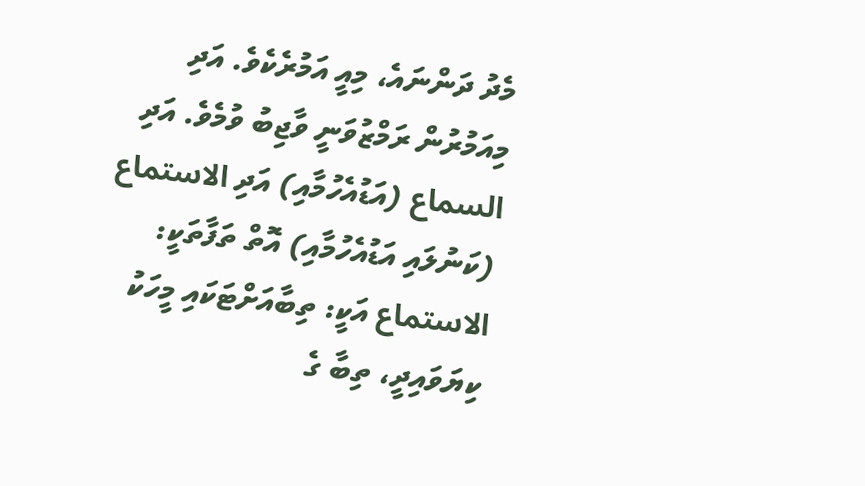މެދު ދަންނައެ، މިއީ އަމުރެކެވެ. އަދި މިއަމުރުން ރަމްޒުވަނީ ވާޖިބު ވުމެވެ. އަދި السماع (އަޑުއެހުމާއި) އަދި الاستماع (ކަނުލައި އަޑުއެހުމާއި) އޮތް ތަފާތަކީ:
الاستماع އަކީ: ތިބާއަށްޓަކައި މީހަކު ކިޔަވައިދީ، ތިބާ ގެ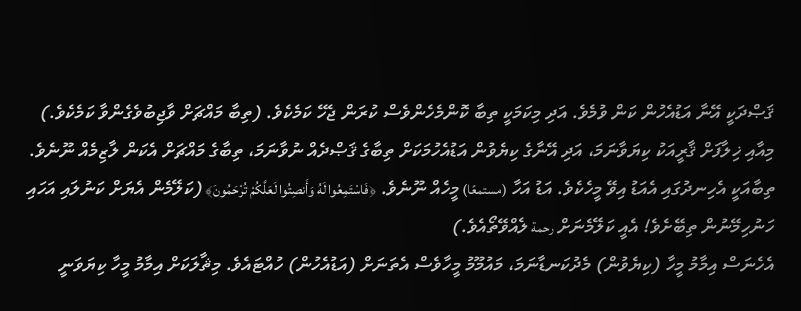ޤަޞްދަކީ އޭނާ އަޑުއެހުން ކަން ވުމެވެ. އަދި މިކަމަކީ ތިބާ ކޮންމެހެންވެސް ކުރަން ޖެހޭ ކަމެކެވެ. (ތިބާ މައްޗަށް ވާޖިބުވެގެންވާ ކަމެކެވެ.)
މިއާއި ޚިލާފަށް ޤާރީއަކު ކިޔަވާނަމަ، އަދި އޭނާގެ ކިޔެވުން އަޑުއެހުމަކަށް ތިބާގެ ޤަޞްދެއް ނުވާނަމަ، ތިބާގެ މައްޗަށް އެކަން ލާޒިމެއް ނޫނެވެ. ތިބާއަކީ އެހިނދުގައި އެއަޑު އިވޭ މީހެކެވެ. އަޑު އަހާ (مستمعًا) މީހެއް ނޫނެވެ. ﴿فَاسْتَمِعُوا لَهُ وَأَنصِتُوا لَعَلَّكُمْ تُرْحَمُونَ﴾ (ކަލޭމެން އެޔަށް ކަނުލައި އަހައި ހަނުހިމޭނުން ތިބޭށެވެ! އެއީ ކަލޭމެނަށް رحمة ލެއްވޭތޯއެވެ.)
އެހެނަސް އިމާމު މީހާ (ކިޔެވުން) މެދުކަނޑާނަމަ، މައުމޫމު މީހާވެސް އެތަނަށް (އަޑުއެހުން) ހުއްޓައެވެ. މިޘާލަކަށް އިމާމު މީހާ ކިޔަވަނީ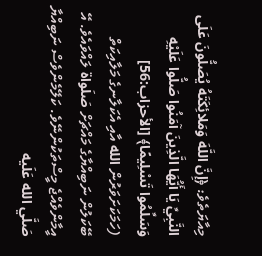މިއާޔަތެވެ: ﴿إِنَّ اللَّهَ وَمَلائِكَتَهُ يُصَلُّونَ عَلَى النَّبِيِّ يَا أَيُّهَا الَّذِينَ آمَنُوا صَلُّوا عَلَيْهِ وَسَلِّمُوا تَسْلِيمًا﴾ [الأحزاب:56] (ހަމަކަށަވަރުން الله އާއި އެކަލާނގެ މަލާއިކަތް ބޭކަލުން ނަބިއްޔާގެ މައްޗަށް صَلَواة ލައްވައެވެ. އޭ އީމާންވެއްޖެ މީސްތަކުންނޭވެ. ކަލޭމެންވެސް ނަބިއްޔާ صَلَّي الله عَلَيه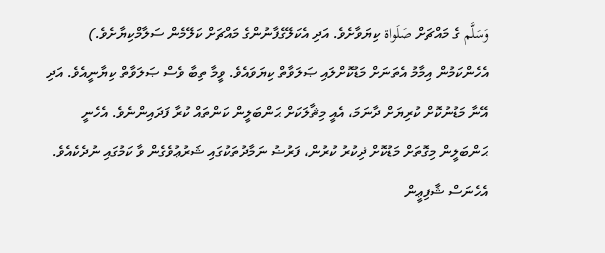وَسَلَّم ގެ މައްޗަށް صَلَواة ކިޔަވާށެވެ. އަދި އެކަލޭގެފާނުންގެ މައްޗަށް ކަލޭމެން ސަލާމްކިޔާށެވެ.)
އެހެންކަމުން އިމާމު އެތަނަށް މަޑުކޮށްލައި ޞަލަވާތް ކިޔަވައެވެ. ވީމާ ތިބާ ވެސް ޞަލަވާތް ކިޔާނީއެވެ. އަދި އޭނާ މަޑުނުކޮށް ކުރިޔަށް ދާނަމަ، އެއީ މިޘާލަކަށް ޙަންބަލީން ކަންތައް ކުރާ ފަދައިންނެވެ. އެހެނީ ޙަންބަލީން މިގޮތަށް މަޑުކޮށް ޛިކުރު ކުރުން، ފަރުޟު ނަމާދުތަކުގައި ޝަރުޢުވެގެން ވާ ކަމުގައި ނުދެކެއެވެ. އެހެނަސް ޝާފިޢީން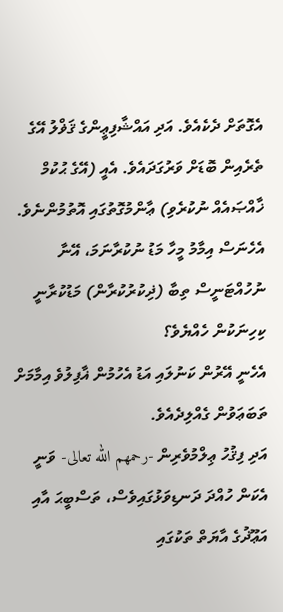އެގޮތަށް ދެކެއެވެ. އަދި އައްޝާފިޢީންގެ ޤަޥްލު އޭގެ ތެރެއިން ބޮޑަށް ވަރުގަދައެވެ. އެއީ (އޭގެ ޙުކުމް ޚާއްޞައެއް ނުކުރެވި) ޢާންމުގޮތުގައި އޮތުމުންނެވެ.
އެހެނަސް އިމާމު މީހާ މަޑު ނުކުރާނަމަ، އޭނާ ނުހުއްޓަނީސް ތިބާ (ޛިކުރުކުރާން) މަޑުކުރާނީ ކިހިނަކުން ހެއްޔެވެ؟
އެހެނީ އޭރުން ކަނުލައި އަޑު އެހުމުން ޣާފިލުވެ އިމާމަށް ތަބަޢަވުން ގެއްލިދެއެވެ.
އަދި ފިޤުހު ޢިލްމުވެރިން -رحمهم الله تعالى- ވަނީ އެކަން ހުއްދަ ދަނޑިވަޅުގައިވެސް، ތަސްބީޙަ އާއި އަޢޫޛުގެ އާޔަތް ތަކުގައި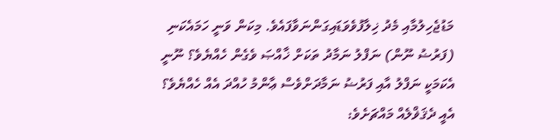މަޑުޖެހިލުމާއި މެދު ޚިލާފުވެވަޑައިގަންނަވާފައެވެ. މިކަން ވަނީ ހަމައެކަނި (ފަރުޟު ނޫން) ނަފްލު ނަމާދު ތަކަށް ޚާއްޞަ ވެގެން ހެއްޔެވެ؟ ނޫނީ އެކަމަކީ ނަފްލު އާއި ފަރުޟު ނަމާދަށްވެސް ޢާންމު ހުއްދަ އެއް ހެއްޔެވެ؟
އެއީ ދެޤަޥްލެއް މައްޗަށެވެ: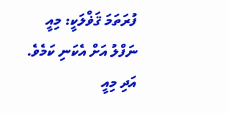ފުރަތަމަ ޤަޥްލަކީ: މިއީ ނަފްލު އަށް އެކަނި ކަމެވެ. އަދި މިއީ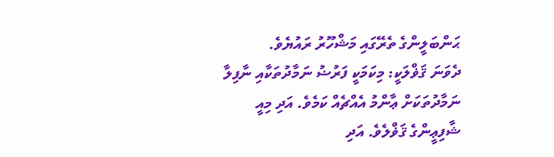ޙަންބަލީންގެ ތެރޭގައި މަޝްހޫރު ރައުޔެވެ.
ދެވަނަ ޤަޥްލަކީ: މިކަމަކީ ފަރުޟު ނަމާދުތަކާއި ނާފިލާ ނަމާދުތަކަށް ޢާންމު އެއްޗެއް ކަމެވެ. އަދި މިއީ ޝާފިޢީންގެ ޤަޥްލެވެ. އަދި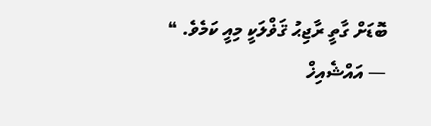ބޮޑަށް ގާތީ ރާޖިޙު ޤަޥްލަކީ މިއީ ކަމެވެ. ❝
— އައްޝެއިޚް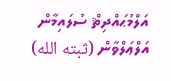އަލްމުޙައްދިޘް ސުލައިމާން އަލްޢަލްވާން (ثبته الله)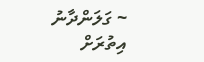~ ގަލަންދާނު
އިތުރަށް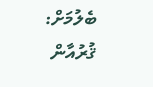ބެލުމަށް: ޤުރުއާން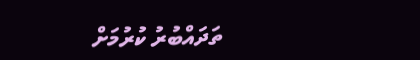ތަދައްބުރު ކުރުމަށް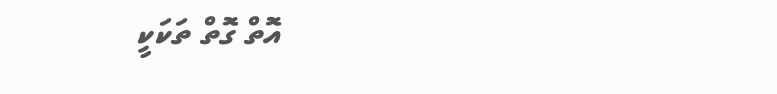އޮތް ގޮތް ތަކަކީ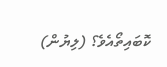ކޮބައިތޯއެވެ؟ (ލިޔުން)